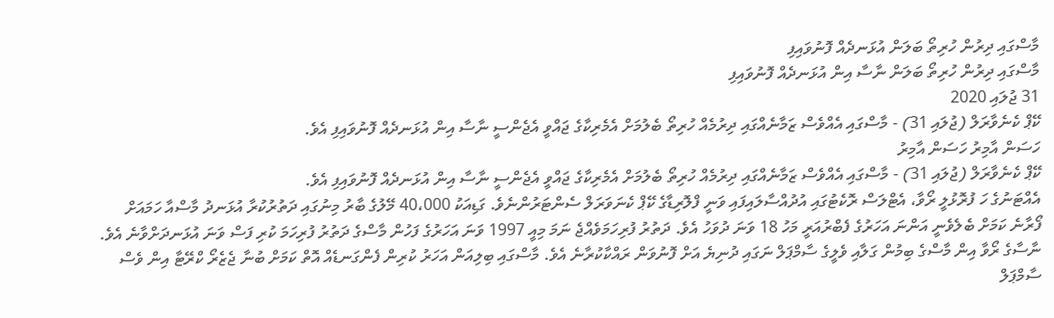މާސްގައި ދިރުން ހުރިތޯ ބަލަން އުޅަނދެއް ފޮނުވައިފި
މާސްގައި ދިރުން ހުރިތޯ ބަލަން ނާސާ އިން އުޅަނދެއް ފޮނުވައިފި
31 ޖުލައި 2020
ކޭޕް ކެނެވާރަލް (ޖުލައި 31) - މާސްގައި އެއްވެސް ޒަމާނެއްގައި ދިރުމެއް ހުރިތޯ ބެލުމަށް އެމެރިކާގެ ޖައްވީ އެޖެންސީ ނާސާ އިން އުޅަނދެއް ފޮނުވައިފި އެވެ.
ހަސަން އާމިރު ހަސަން އާމިރު
ކޭޕް ކެނެވާރަލް (ޖުލައި 31) - މާސްގައި އެއްވެސް ޒަމާނެއްގައި ދިރުމެއް ހުރިތޯ ބެލުމަށް އެމެރިކާގެ ޖައްވީ އެޖެންސީ ނާސާ އިން އުޅަނދެއް ފޮނުވައިފި އެވެ.
އެއްޓަނުގެ ހަ ފުރޮޅުލީ ރޯވާ، އެޓްލަސް ރޮކެޓުގައި އުދުއްސާލައިފައި ވަނީ ފްލޮރިޑާގެ ކޭޕް ކެނަވަރަލް ސެންޓަރުންނެވެ. ގަޑިއަކު 40،000 މޭލުގެ ބާރު މިނުގައި ދަތުރުކުރާ އުޅަނދު މާސްއާ ހަމައަށް ފޯރާނެ ކަމަށް ބެލެވެނީ އަންނަ އަހަރުގެ ފެބްރުއަރީ މަހު 18 ވަނަ ދުވަހު އެވެ. ދަތުރު ފުރިހަމަވެއްޖެ ނަމަ މިއީ 1997 ވަނަ އަހަރުގެ ފަހުން މާސްގެ ދަތުރު ފުރިހަމަ ކުރި ފަސް ވަނަ އުޅަނދަށްވާނެ އެވެ.
ނާސާގެ ރޯވާ އިން މާސްގެ ބިމުން ގަލާއި ވެލީގެ ސާމްޕަލް ނަގައި ދުނިޔެ އަށް ފޮނުވަން ރައްކާކުރާނެ އެވެ. މާސްގައި ބިލިއަން އަހަރު ކުރިން ފެންގަނޑެއް އޮތް ކަމަށް ބުނާ ޖެޒެރޯ ކްރޭޓާ އިން ވެސް ސާމްޕަލް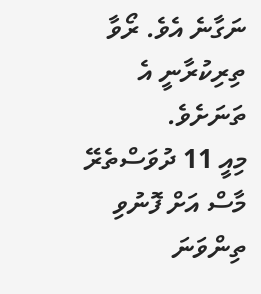ނަގާނެ އެވެ. ރޯވާ ތިރިކުރާނީ އެ ތަނަށެވެ.
މިއީ 11 ދުވަސްތެރޭ މާސް އަށް ފޮނުވި ތިންވަނަ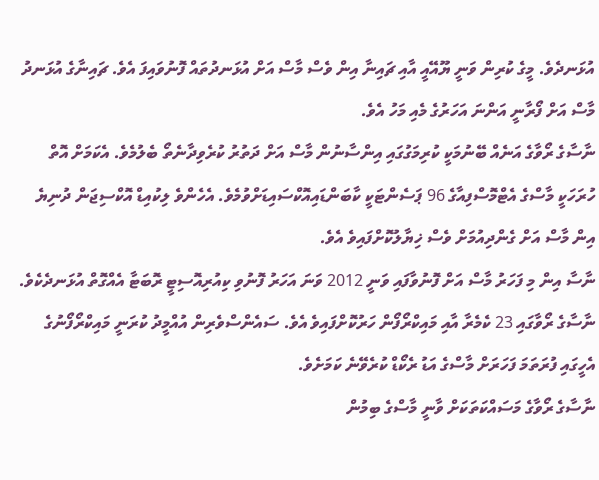އުޅަނދެވެ. މީގެ ކުރިން ވަނީ ޔޫއޭއީ އާއި ޗައިނާ އިން ވެސް މާސް އަށް އުޅަނދުތައް ފޮނުވައިފަ އެވެ. ޗައިނާގެ އުޅަނދު މާސް އަށް ފޯރާނީ އަންނަ އަހަރުގެ މެއި މަހު އެވެ.
ނާސާގެ ރޯވާގެ އަނެއް ބޭނުމަކީ ކުރިމަގުގައި އިންސާނުން މާސް އަށް ދަތުރު ކުރެވިދާނެތޯ ބެލުމެވެ. އެކަމަށް އޮތް ހުރަހަކީ މާސްގެ އެޓްމޮސްފިއާގެ 96 ޕަސެންޓަކީ ކާބަންޑައިއޮކްސައިޑަށްވުމެވެ. އެހެންވެ ލިކުއިޑް އޮކްސިޖަން ދުނިޔެ އިން މާސް އަށް ގެންދިއުމަށް ވެސް ޚިޔާލުކޮށްފައިވެ އެވެ.
ނާސާ އިން މި ފަހަރު މާސް އަށް ފޮނުވާފައި ވަނީ 2012 ވަނަ އަހަރު ފޮނުވި ކިއުރިއޮސިޓީ ރޮބަޓާ އެއްގޮތް އުޅަނދެކެވެ. ނާސާގެ ރޯވާގައި 23 ކެމެރާ އާއި މައިކްރޯފޯން ހަރުކޮށްފައިވެ އެވެ. ސައެންސްވެރިން އުއްމީދު ކުރަނީ މައިކްރޯފޯނުގެ އެހީގައި ފުރަތަމަ ފަހަރަށް މާސްގެ އަޑު ރެކޯޑް ކުރެވޭނެ ކަމަށެވެ.
ނާސާގެ ރޯވާގެ މަސައްކަތަކަށް ވާނީ މާސްގެ ބިމުން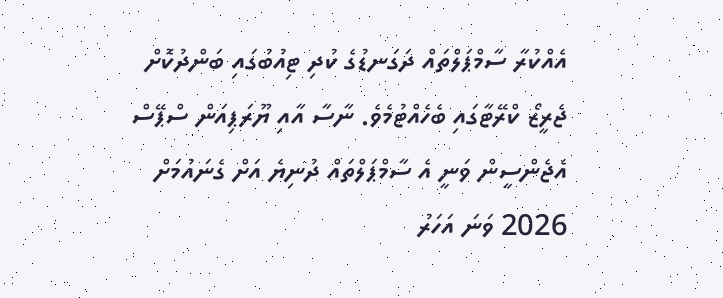އެއްކުރާ ސާމްޕަލްތައް ދަގަނޑުގެ ކުދި ޓިއުބުގައި ބަންދުކޮށް ޖެރީޒޯ ކްރޭޓާގައި ބެހެއްޓުމެވެ. ނާސާ އާއި ޔޫރަޕިއަން ސްޕޭސް އެޖެންސީން ވަނީ އެ ސާމްޕަލްތައް ދުނިޔެ އަށް ގެނައުމަށް 2026 ވަނަ އަހަރު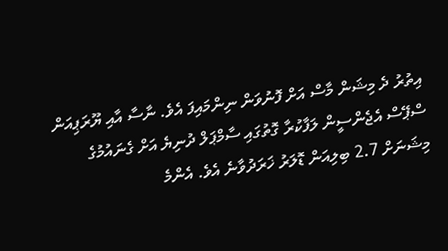އިތުރު ދެ މިޝަން މާސް އަށް ފޮނުވަން ނިންމައިފަ އެވެ. ނާސާ އާއި ޔޫރަޕިއަން ސްޕޭސް އެޖެންސީން ލަފާކުރާ ގޮތުގައި ސާމްޕަލް ދުނިޔެ އަށް ގެނައުމުގެ މިޝަނަށް 2.7 ބިލިއަން ޑޮލަރު ޚަރަދުވާނެ އެވެ. އެންމެ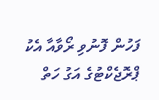ފަހުން ފޮނުވި ރޯވާއާ އެކު ޕްރޮޖެކްޓުގެ އަގު ހަތް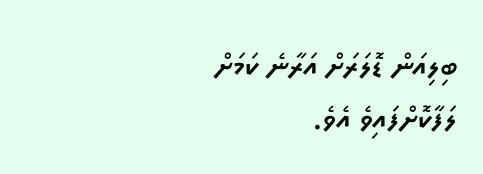ބިލިއަން ޑޮލަރަށް އަރާނެ ކަމަށް ލަފާކޮށްފައިވެ އެވެ.